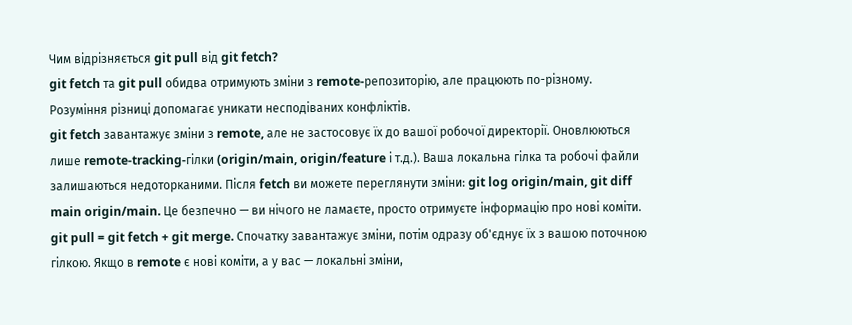Чим відрізняється git pull від git fetch?
git fetch та git pull обидва отримують зміни з remote-репозиторію, але працюють по-різному. Розуміння різниці допомагає уникати несподіваних конфліктів.
git fetch завантажує зміни з remote, але не застосовує їх до вашої робочої директорії. Оновлюються лише remote-tracking-гілки (origin/main, origin/feature і т.д.). Ваша локальна гілка та робочі файли залишаються недоторканими. Після fetch ви можете переглянути зміни: git log origin/main, git diff main origin/main. Це безпечно — ви нічого не ламаєте, просто отримуєте інформацію про нові коміти.
git pull = git fetch + git merge. Спочатку завантажує зміни, потім одразу об'єднує їх з вашою поточною гілкою. Якщо в remote є нові коміти, а у вас — локальні зміни,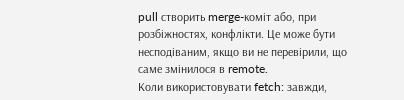pull створить merge-коміт або, при розбіжностях, конфлікти. Це може бути несподіваним, якщо ви не перевірили, що саме змінилося в remote.
Коли використовувати fetch: завжди,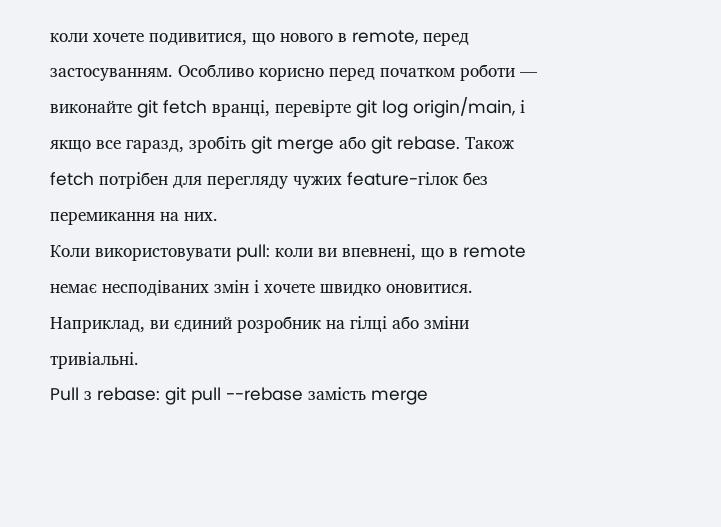коли хочете подивитися, що нового в remote, перед застосуванням. Особливо корисно перед початком роботи — виконайте git fetch вранці, перевірте git log origin/main, і якщо все гаразд, зробіть git merge або git rebase. Також fetch потрібен для перегляду чужих feature-гілок без перемикання на них.
Коли використовувати pull: коли ви впевнені, що в remote немає несподіваних змін і хочете швидко оновитися. Наприклад, ви єдиний розробник на гілці або зміни тривіальні.
Pull з rebase: git pull --rebase замість merge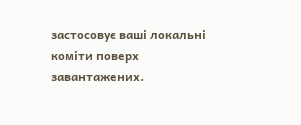застосовує ваші локальні коміти поверх завантажених.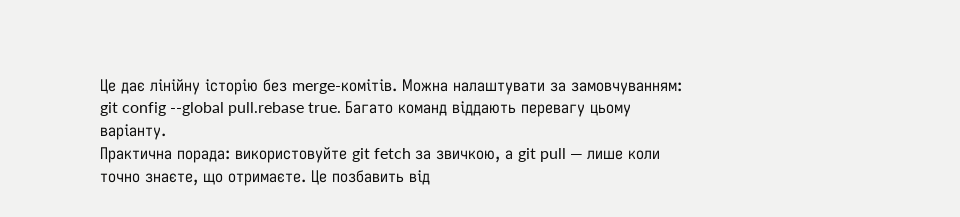Це дає лінійну історію без merge-комітів. Можна налаштувати за замовчуванням: git config --global pull.rebase true. Багато команд віддають перевагу цьому варіанту.
Практична порада: використовуйте git fetch за звичкою, а git pull — лише коли точно знаєте, що отримаєте. Це позбавить від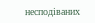несподіваних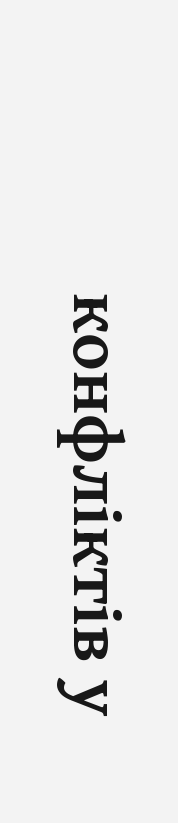конфліктів у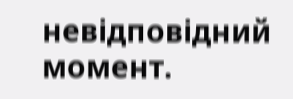невідповідний момент.